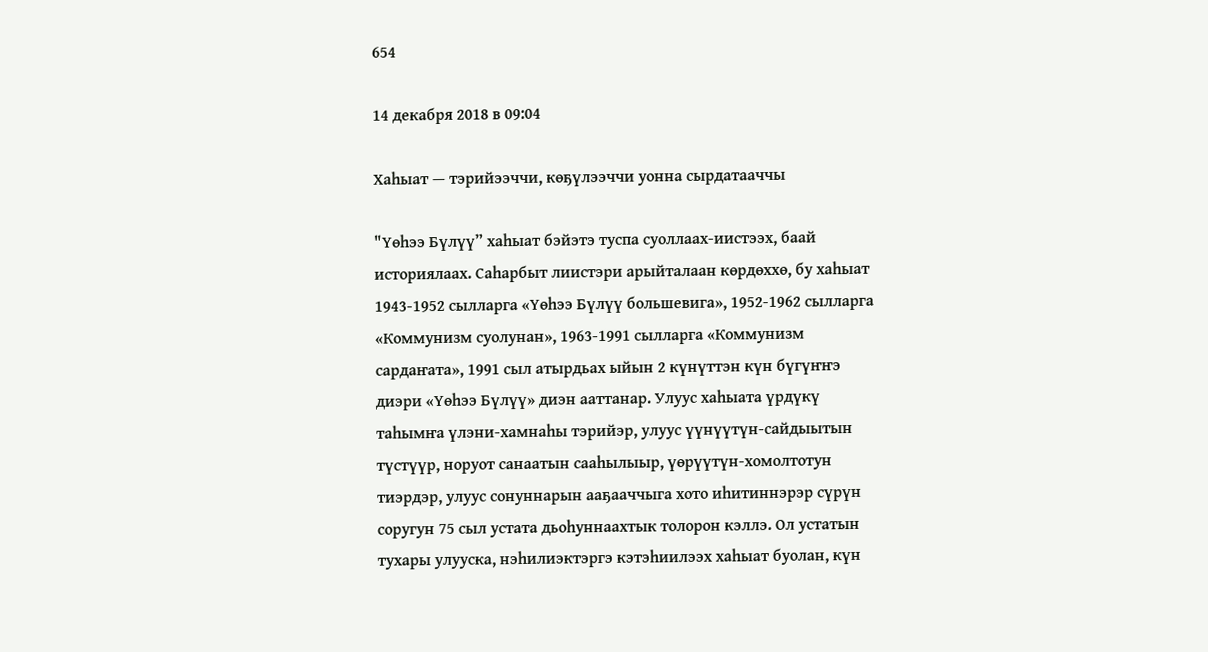654

14 декабря 2018 в 09:04

Хаһыат — тэрийээччи, көҕүлээччи уонна сырдатааччы

"Үөһээ Бүлүү” хаһыат бэйэтэ туспа суоллаах-иистээх, баай историялаах. Саһарбыт лиистэри арыйталаан көрдөххө, бу хаһыат 1943-1952 сылларга «Үөһээ Бүлүү большевига», 1952-1962 сылларга «Коммунизм суолунан», 1963-1991 сылларга «Коммунизм сардаҥата», 1991 сыл атырдьах ыйын 2 күнүттэн күн бүгүҥҥэ диэри «Үөһээ Бүлүү» диэн ааттанар. Улуус хаһыата үрдүкү таһымҥа үлэни-хамнаһы тэрийэр, улуус үүнүүтүн-сайдыытын түстүүр, норуот санаатын сааһылыыр, үөрүүтүн-хомолтотун тиэрдэр, улуус сонуннарын ааҕааччыга хото иһитиннэрэр сүрүн соругун 75 сыл устата дьоһуннаахтык толорон кэллэ. Ол устатын тухары улууска, нэһилиэктэргэ кэтэһиилээх хаһыат буолан, күн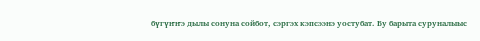бүгүҥҥэ дылы сонуна сойбот, сэргэх кэпсээнэ уостубат. Бу барыта суруналыыс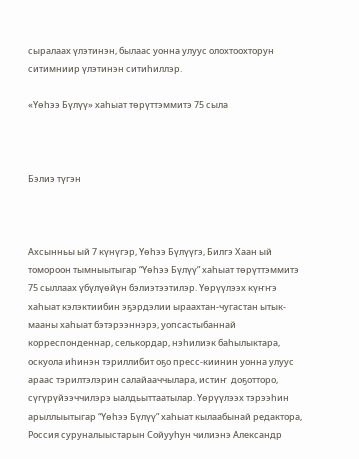сыралаах үлэтинэн, былаас уонна улуус олохтоохторун ситимниир үлэтинэн ситиһиллэр.

«Үөһээ Бүлүү» хаһыат төрүттэммитэ 75 сыла



Бэлиэ түгэн



Ахсынньы ый 7 күнүгэр, Үөһээ Бүлүүгэ, Билгэ Хаан ый томороон тымныытыгар “Үөһээ Бүлүү” хаһыат төрүттэммитэ  75 сыллаах үбүлүөйүн бэлиэтээтилэр. Үөрүүлээх күҥҥэ хаһыат кэлэктиибин эҕэрдэлии ыраахтан-чугастан ытык-мааны хаһыат бэтэрээннэрэ, уопсастыбаннай корреспонденнар, селькордар, нэһилиэк баһылыктара,  оскуола иһинэн тэриллибит оҕо пресс-киинин уонна улуус араас тэрилтэлэрин салайааччылара, истиҥ  доҕотторо, сүгүрүйээччилэрэ ыалдьыттаатылар. Үөрүүлээх тэрээһин арыллыытыгар “Үөһээ Бүлүү” хаһыат кылаабынай редактора, Россия суруналыыстарын Сойууһун чилиэнэ Александр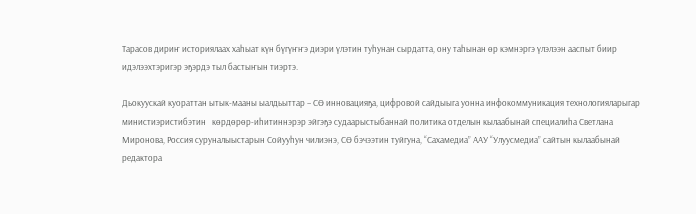Тарасов дириҥ историялаах хаһыат күн бүгүҥҥэ диэри үлэтин туһунан сырдатта, ону таһынан өр кэмнэргэ үлэлээн ааспыт биир идэлээхтэригэр эҕэрдэ тыл бастыҥын тиэртэ.

Дьокуускай куораттан ытык-мааны ыалдьыттар – СӨ инновацияҕа, цифровой сайдыыга уонна инфокоммуникация технологияларыгар министиэристибэтин   көрдөрөр-иһитиннэрэр эйгэҕэ судаарыстыбаннай политика отделын кылаабынай специалиһа Светлана Миронова, Россия суруналыыстарын Сойууһун чилиэнэ, СӨ бэчээтин туйгуна, “Сахамедиа” ААУ “Улуусмедиа” сайтын кылаабынай редактора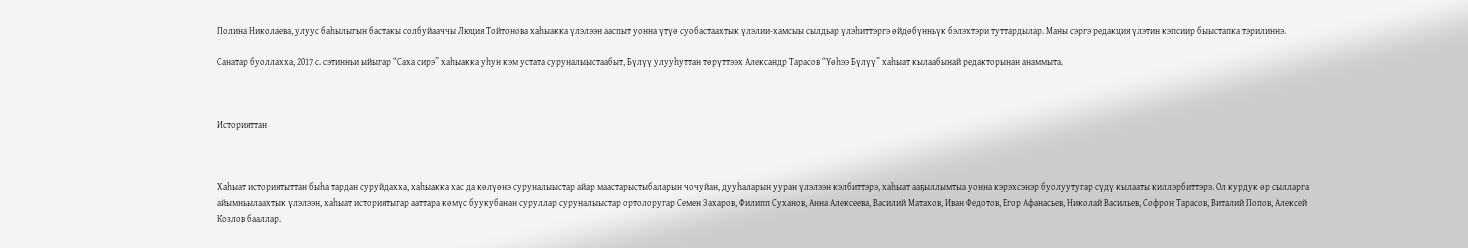Полина Николаева, улуус баһылыгын бастакы солбуйааччы Люция Тойтонова хаһыакка үлэлээн ааспыт уонна үтүө суобастаахтык үлэлии-хамсыы сылдьар үлэһиттэргэ өйдөбүнньүк бэлэхтэри туттардылар. Маны сэргэ редакция үлэтин кэпсиир быыстапка тэрилиннэ.

Санатар буоллахха, 2017 с. сэтинньи ыйыгар “Саха сирэ” хаһыакка уһун кэм устата суруналыыстаабыт, Бүлүү улууһуттан төрүттээх Александр Тарасов “Үөһээ Бүлүү” хаһыат кылаабынай редакторынан анаммыта.



Историяттан



Хаһыат историятыттан быһа тардан суруйдахха, хаһыакка хас да көлүөнэ суруналыыстар айар маастарыстыбаларын чочуйан, дууһаларын ууран үлэлээн кэлбиттэрэ, хаһыат ааҕыллымтыа уонна кэрэхсэнэр буолуутугар сүдү кылааты киллэрбиттэрэ. Ол курдук өр сылларга айымньылаахтык үлэлээн, хаһыат историятыгар ааттара көмүс буукубанан суруллар суруналыыстар ортолоругар Семен Захаров, Филипп Суханов, Анна Алексеева, Василий Матахов, Иван Федотов, Егор Афанасьев, Николай Васильев, Софрон Тарасов, Виталий Попов, Алексей Козлов бааллар.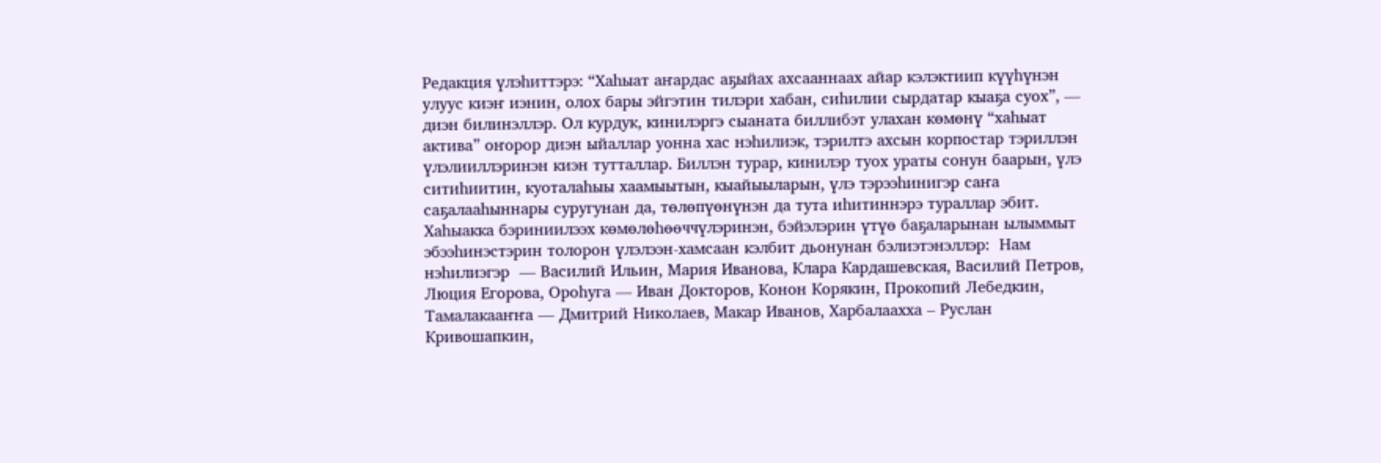Редакция үлэһиттэрэ: “Хаһыат аҥардас аҕыйах ахсааннаах айар кэлэктиип күүһүнэн улуус киэҥ иэнин, олох бары эйгэтин тилэри хабан, сиһилии сырдатар кыаҕа суох”, — диэн билинэллэр. Ол курдук, кинилэргэ сыаната биллибэт улахан көмөнү “хаһыат актива” оҥорор диэн ыйаллар уонна хас нэһилиэк, тэрилтэ ахсын корпостар тэриллэн үлэлииллэринэн киэн тутталлар. Биллэн турар, кинилэр туох ураты сонун баарын, үлэ ситиһиитин, куоталаһыы хаамыытын, кыайыыларын, үлэ тэрээһинигэр саҥа саҕалааһыннары суругунан да, төлөпүөнүнэн да тута иһитиннэрэ тураллар эбит. Хаһыакка бэриниилээх көмөлөһөөччүлэринэн, бэйэлэрин үтүө баҕаларынан ылыммыт эбээһинэстэрин толорон үлэлээн-хамсаан кэлбит дьонунан бэлиэтэнэллэр:  Нам нэһилиэгэр  — Василий Ильин, Мария Иванова, Клара Кардашевская, Василий Петров, Люция Егорова, Ороһуга — Иван Докторов, Конон Корякин, Прокопий Лебедкин, Тамалакааҥҥа — Дмитрий Николаев, Макар Иванов, Харбалаахха – Руслан Кривошапкин,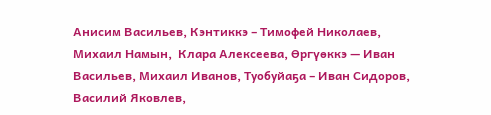Анисим Васильев, Кэнтиккэ – Тимофей Николаев, Михаил Намын,  Клара Алексеева, Өргүөккэ — Иван Васильев, Михаил Иванов, Туобуйаҕа – Иван Сидоров, Василий Яковлев,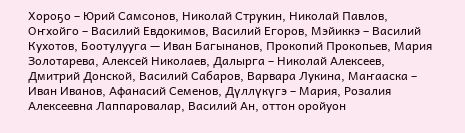Хороҕо – Юрий Самсонов, Николай Струкин, Николай Павлов, Оҥхойго – Василий Евдокимов, Василий Егоров, Мэйиккэ – Василий Кухотов, Боотулууга — Иван Багынанов, Прокопий Прокопьев, Мария Золотарева, Алексей Николаев, Далырга – Николай Алексеев, Дмитрий Донской, Василий Сабаров, Варвара Лукина, Маҥааска – Иван Иванов, Афанасий Семенов, Дүллүкүгэ – Мария, Розалия Алексеевна Лаппаровалар, Василий Ан, оттон оройуон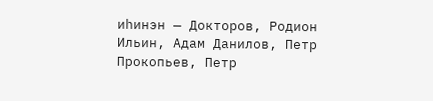иһинэн — Докторов, Родион Ильин, Адам Данилов, Петр Прокопьев, Петр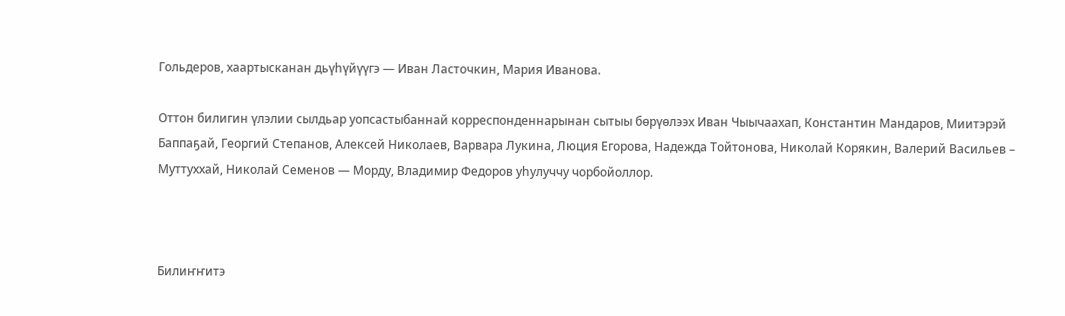Гольдеров, хаартысканан дьүһүйүүгэ — Иван Ласточкин, Мария Иванова.

Оттон билигин үлэлии сылдьар уопсастыбаннай корреспонденнарынан сытыы бөрүөлээх Иван Чыычаахап, Константин Мандаров, Миитэрэй Баппаҕай, Георгий Степанов, Алексей Николаев, Варвара Лукина, Люция Егорова, Надежда Тойтонова, Николай Корякин, Валерий Васильев – Муттуххай, Николай Семенов — Морду, Владимир Федоров уһулуччу чорбойоллор.



Билиҥҥитэ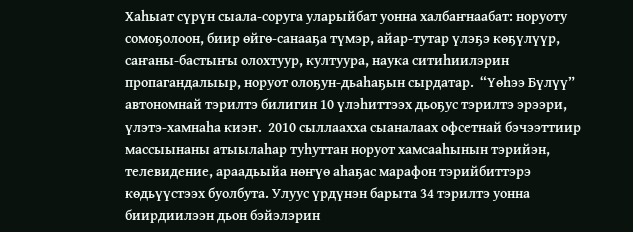Хаһыат сүрүн сыала-соруга уларыйбат уонна халбаҥнаабат: норуоту сомоҕолоон, биир өйгө-санааҕа түмэр, айар-тутар үлэҕэ көҕүлүүр,  саҥаны-бастыҥы олохтуур, култуура, наука ситиһиилэрин пропагандалыыр, норуот олоҕун-дьаһаҕын сырдатар.  “Үөһээ Бүлүү” автономнай тэрилтэ билигин 10 үлэһиттээх дьоҕус тэрилтэ эрээри, үлэтэ-хамнаһа киэҥ.  2010 сыллаахха сыаналаах офсетнай бэчээттиир массыынаны атыылаһар туһуттан норуот хамсааһынын тэрийэн, телевидение, араадьыйа нөҥүө аһаҕас марафон тэрийбиттэрэ көдьүүстээх буолбута. Улуус үрдүнэн барыта 34 тэрилтэ уонна биирдиилээн дьон бэйэлэрин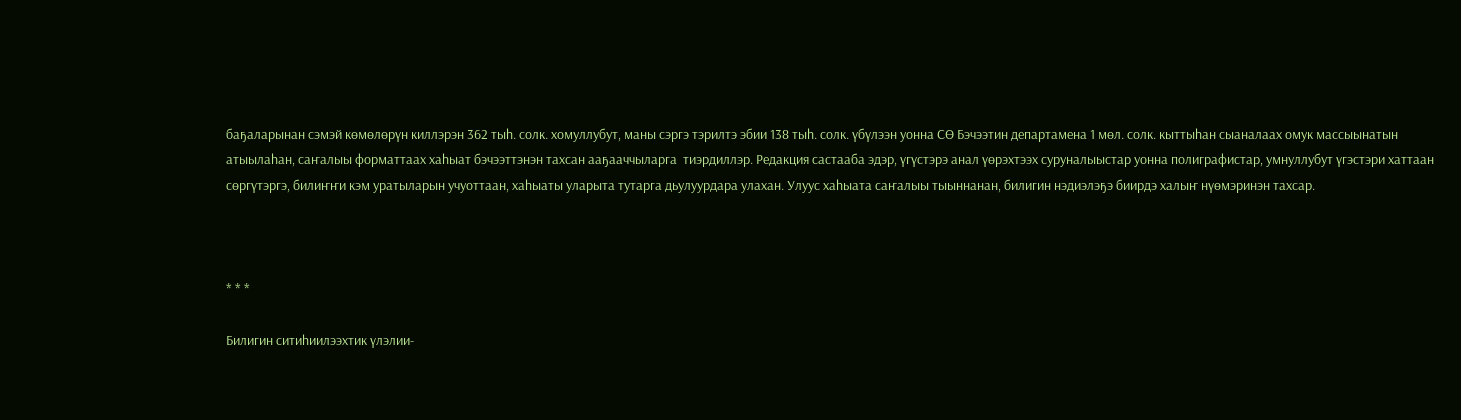баҕаларынан сэмэй көмөлөрүн киллэрэн 362 тыһ. солк. хомуллубут, маны сэргэ тэрилтэ эбии 138 тыһ. солк. үбүлээн уонна СӨ Бэчээтин департамена 1 мөл. солк. кыттыһан сыаналаах омук массыынатын атыылаһан, саҥалыы форматтаах хаһыат бэчээттэнэн тахсан ааҕааччыларга  тиэрдиллэр. Редакция састааба эдэр, үгүстэрэ анал үөрэхтээх суруналыыстар уонна полиграфистар, умнуллубут үгэстэри хаттаан сөргүтэргэ, билиҥҥи кэм уратыларын учуоттаан, хаһыаты уларыта тутарга дьулуурдара улахан. Улуус хаһыата саҥалыы тыыннанан, билигин нэдиэлэҕэ биирдэ халыҥ нүөмэринэн тахсар.



* * *

Билигин ситиһиилээхтик үлэлии-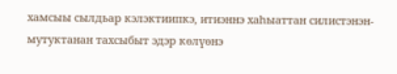хамсыы сылдьар кэлэктиипкэ, итиэннэ хаһыаттан силистэнэн-мутуктанан тахсыбыт эдэр көлүөнэ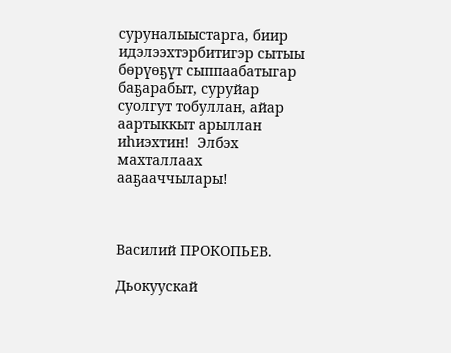суруналыыстарга, биир идэлээхтэрбитигэр сытыы бөрүөҕүт сыппаабатыгар баҕарабыт, суруйар суолгут тобуллан, айар аартыккыт арыллан иһиэхтин!  Элбэх махталлаах ааҕааччылары!



Василий ПРОКОПЬЕВ.

Дьокуускай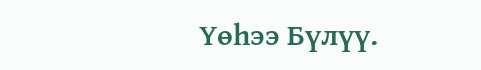Үөһээ Бүлүү.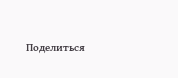Поделиться